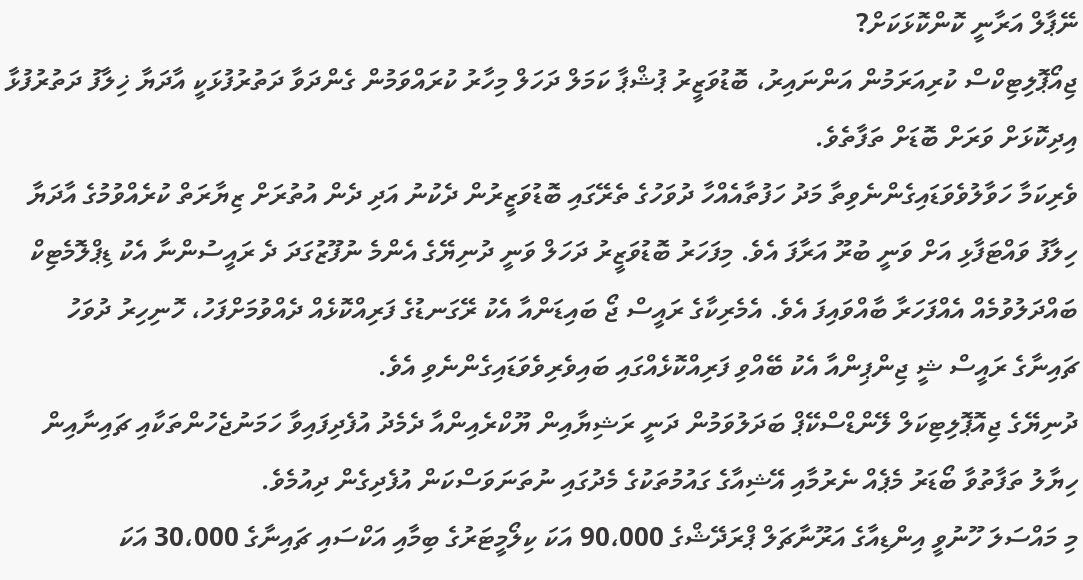ނޭޕާލް އަރާނީ ކޮންކޮޅަކަށް?
ޖިއޯޕޮލިޓިކްސް ކުރިއަރަމުން އަންނައިރު، ބޮޑުވަޒީރު ޕުޝްޕާ ކަމަލް ދަހަލް މިހާރު ކުރައްވަމުން ގެންދަވާ ދަތުރުފުޅަކީ އާދަޔާ ޚިލާފު ދަތުރުފުޅާ އިދިކޮޅަށް ވަރަށް ބޮޑަށް ތަފާތެވެ.
ވެރިކަމާ ހަވާލުވެވަޑައިގެންނެވިތާ މަދު ހަފުތާއެއްހާ ދުވަހުގެ ތެރޭގައި ބޮޑުވަޒީރުން ދެކުނު އަދި ދެން އުތުރަށް ޒިޔާރަތް ކުރެއްވުމުގެ އާދަޔާ ހިލާފު ވައްޓަފާޅި އަށް ވަނީ ބުރޫ އަރާފަ އެވެ. މިފަހަރު ބޮޑުވަޒީރު ދަހަލް ވަނީ ދުނިޔޭގެ އެންމެ ނުފޫޒުގަދަ ދެ ރައީސުންނާ އެކު ޑިޕްލޮމެޓިކް ބައްދަލުވުމެއް އެއްފަހަރާ ބާއްވައިފަ އެވެ. އެމެރިކާގެ ރައީސް ޖޯ ބައިޑަންއާ އެކު ރޭގަނޑުގެ ފަރިއްކޮޅެއް ދެއްވުމަށްފަހު، ހޮނިހިރު ދުވަހު ޗައިނާގެ ރައީސް ޝީ ޖިންޕިންއާ އެކު ބޭއްވި ފަރިއްކޮޅެއްގައި ބައިވެރިވެވަޑައިގެންނެވި އެވެ.
ދުނިޔޭގެ ޖިއޮޕޮލިޓިކަލް ލޭންޑްސްކޭޕް ބަދަލުވަމުން ދަނީ ރަޝިޔާއިން ޔޫކްރެއިންއާ ދެމެދު އުފެދިފައިވާ ހަމަނުޖެހުންތަކާއި ޗައިނާއިން ހިޔާލު ތަފާތުވާ ބޯޑަރު މެޕެއް ނެރުމާއި އޭޝިއާގެ ގައުމުތަކުގެ މެދުގައި ނުތަނަވަސްކަން އުފެދިގެން ދިއުމެވެ.
މި މައްސަލަ ހޫނުވީ އިންޑިއާގެ އަރޫނާޗަލް ޕްރަދޭޝްގެ 90،000 އަކަ ކިލޯމީޓަރުގެ ބިމާއި އަކްސައި ޗައިނާގެ 30،000 އަކަ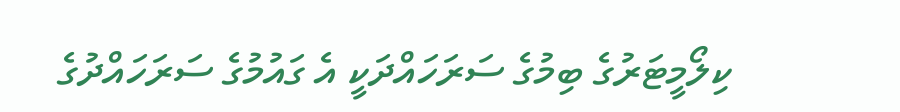ކިލޯމީޓަރުގެ ބިމުގެ ސަރަހައްދަކީ އެ ގައުމުގެ ސަރަހައްދުގެ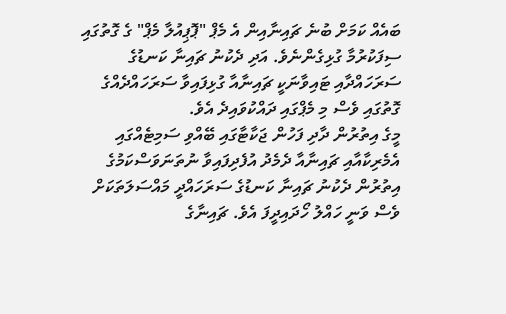ބައެއް ކަމަށް ބުނެ ޗައިނާއިން އެ މެޕް "ޕޮޕިއުލާ މެޕް" ގެ ގޮތުގައި ސިފަކުރުމާ ގުޅިގެންނެވެ. އަދި ދެކުނު ޗައިނާ ކަނޑުގެ ސަރަހައްދާއި ޓައިވާނަކީ ޗައިނާއާ ގުޅިފައިވާ ސަރަހައްދެއްގެ ގޮތުގައި ވެސް މި މެޕްގައި ދައްކުވައިދެ އެވެ.
މީގެ އިތުރުން ދާދި ފަހުން ޖަކާޓާގައި ބޭއްވި ސަމިޓެއްގައި އެމެރިކާއާއި ޗައިނާއާ ދެމެދު އުފެދިފައިވާ ނުތަނަވަސްކަމުގެ އިތުރުން ދެކުނު ޗައިނާ ކަނޑުގެ ސަރަހައްދީ މައްސަލަތަކަށް ވެސް ވަނީ ހައްލު ހޯދައިދީފަ އެވެ. ޗައިނާގެ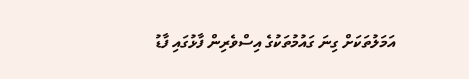އަމަލުތަކަށް ގިނަ ގައުމުތަކުގެ އިސްވެރިން ފާޅުގައި ފާޑު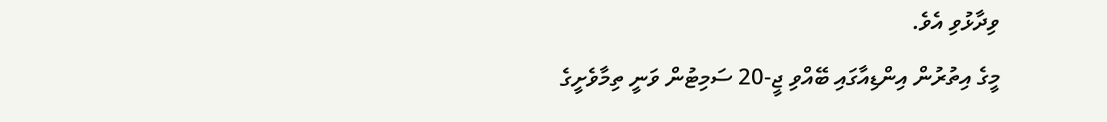ވިދާޅުވި އެވެ.
މީގެ އިތުރުން އިންޑިއާގައި ބޭއްވި ޖީ-20 ސަމިޓުން ވަނީ ތިމާވެށީގެ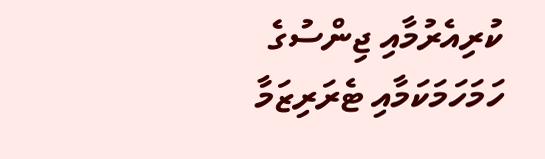ކުރިއެރުމާއި ޖިންސުގެ ހަމަހަމަކަމާއި ޓެރަރިޒަމާ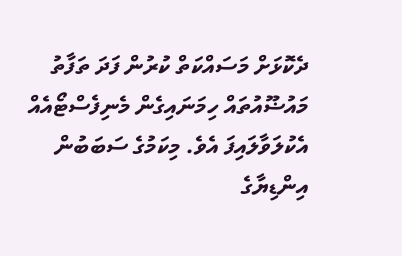ދެކޮޅަށް މަސައްކަތް ކުރުން ފަދަ ތަފާތު މައުޟޫއުތައް ހިމަނައިގެން މެނިފެސްޓޯއެއް އެކުލަވާލައިފަ އެވެ. މިކަމުގެ ސަބަބުން އިންޑިޔާގެ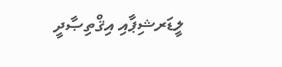ލީޑަރޝިޕާއި އިޤްތިޞާދީ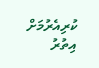ކުރިއެރުމަށް އިތުރު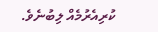ކުރިއެރުމެއް ލިބުނެވެ.